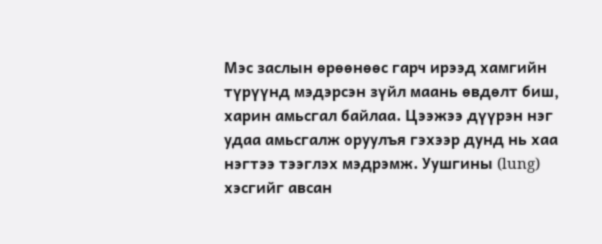Мэс заслын өрөөнөөс гарч ирээд хамгийн түрүүнд мэдэрсэн зүйл маань өвдөлт биш, харин амьсгал байлаа. Цээжээ дүүрэн нэг удаа амьсгалж оруулъя гэхээр дунд нь хаа нэгтээ тээглэх мэдрэмж. Уушгины (lung) хэсгийг авсан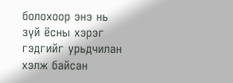болохоор энэ нь зүй ёсны хэрэг гэдгийг урьдчилан хэлж байсан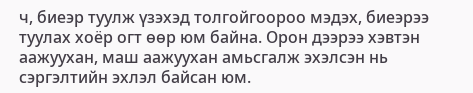ч, биеэр туулж үзэхэд толгойгоороо мэдэх, биеэрээ туулах хоёр огт өөр юм байна. Орон дээрээ хэвтэн аажуухан, маш аажуухан амьсгалж эхэлсэн нь сэргэлтийн эхлэл байсан юм.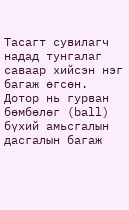Тасагт сувилагч надад тунгалаг саваар хийсэн нэг багаж өгсөн. Дотор нь гурван бөмбөлөг (ball) бүхий амьсгалын дасгалын багаж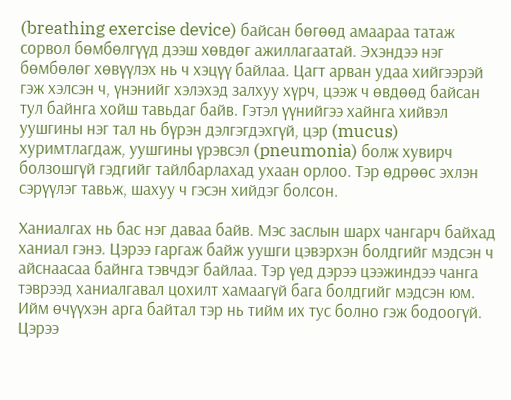(breathing exercise device) байсан бөгөөд амаараа татаж сорвол бөмбөлгүүд дээш хөвдөг ажиллагаатай. Эхэндээ нэг бөмбөлөг хөвүүлэх нь ч хэцүү байлаа. Цагт арван удаа хийгээрэй гэж хэлсэн ч, үнэнийг хэлэхэд залхуу хүрч, цээж ч өвдөөд байсан тул байнга хойш тавьдаг байв. Гэтэл үүнийгээ хайнга хийвэл уушгины нэг тал нь бүрэн дэлгэгдэхгүй, цэр (mucus) хуримтлагдаж, уушгины үрэвсэл (pneumonia) болж хувирч болзошгүй гэдгийг тайлбарлахад ухаан орлоо. Тэр өдрөөс эхлэн сэрүүлэг тавьж, шахуу ч гэсэн хийдэг болсон.

Ханиалгах нь бас нэг даваа байв. Мэс заслын шарх чангарч байхад ханиал гэнэ. Цэрээ гаргаж байж уушги цэвэрхэн болдгийг мэдсэн ч айснаасаа байнга тэвчдэг байлаа. Тэр үед дэрээ цээжиндээ чанга тэврээд ханиалгавал цохилт хамаагүй бага болдгийг мэдсэн юм. Ийм өчүүхэн арга байтал тэр нь тийм их тус болно гэж бодоогүй. Цэрээ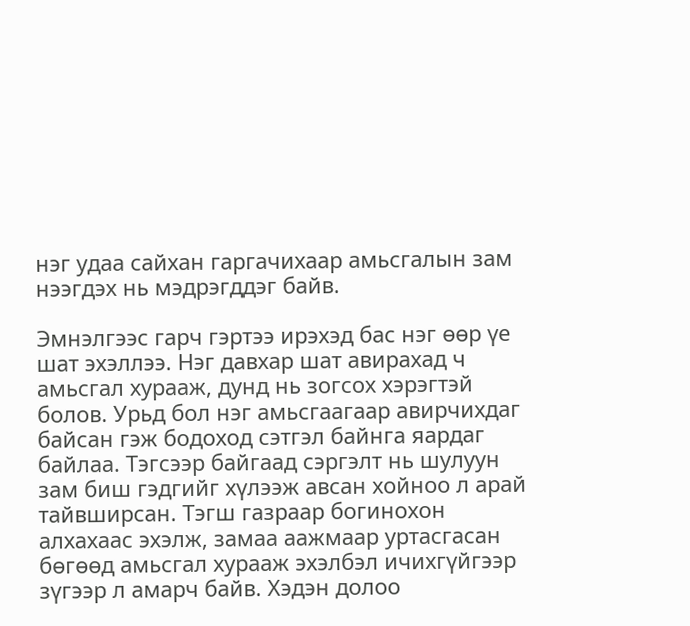нэг удаа сайхан гаргачихаар амьсгалын зам нээгдэх нь мэдрэгддэг байв.

Эмнэлгээс гарч гэртээ ирэхэд бас нэг өөр үе шат эхэллээ. Нэг давхар шат авирахад ч амьсгал хурааж, дунд нь зогсох хэрэгтэй болов. Урьд бол нэг амьсгаагаар авирчихдаг байсан гэж бодоход сэтгэл байнга яардаг байлаа. Тэгсээр байгаад сэргэлт нь шулуун зам биш гэдгийг хүлээж авсан хойноо л арай тайвширсан. Тэгш газраар богинохон алхахаас эхэлж, замаа аажмаар уртасгасан бөгөөд амьсгал хурааж эхэлбэл ичихгүйгээр зүгээр л амарч байв. Хэдэн долоо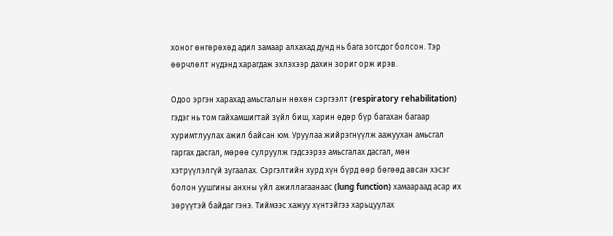хоног өнгөрөхөд адил замаар алхахад дунд нь бага зогсдог болсон. Тэр өөрчлөлт нүдэнд харагдаж эхлэхээр дахин зориг орж ирэв.

Одоо эргэн харахад амьсгалын нөхөн сэргээлт (respiratory rehabilitation) гэдэг нь том гайхамшигтай зүйл биш, харин өдөр бүр багахан багаар хуримтлуулах ажил байсан юм. Уруулаа жийрэгнүүлж аажуухан амьсгал гаргах дасгал, мөрөө сулруулж гэдсээрээ амьсгалах дасгал, мөн хэтрүүлэлгүй зугаалах. Сэргэлтийн хурд хүн бүрд өөр бөгөөд авсан хэсэг болон уушгины анхны үйл ажиллагаанаас (lung function) хамаараад асар их зөрүүтэй байдаг гэнэ. Тиймээс хажуу хүнтэйгээ харьцуулах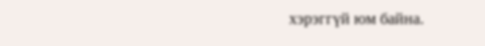хэрэггүй юм байна.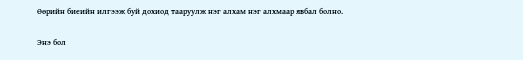Өөрийн биеийн илгээж буй дохиод тааруулж нэг алхам нэг алхмаар явбал болно.

Энэ бол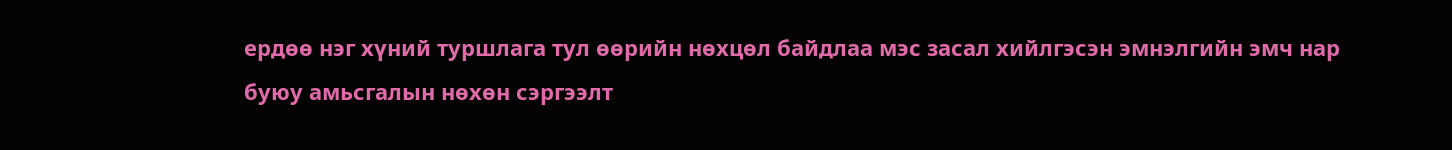ердөө нэг хүний туршлага тул өөрийн нөхцөл байдлаа мэс засал хийлгэсэн эмнэлгийн эмч нар буюу амьсгалын нөхөн сэргээлт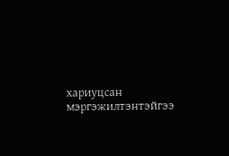хариуцсан мэргэжилтэнтэйгээ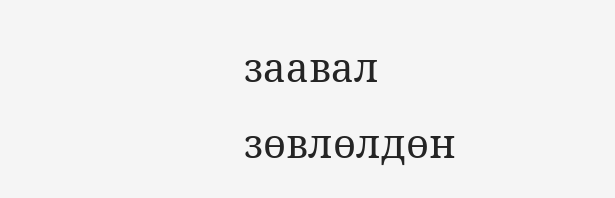заавал зөвлөлдөн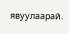явуулаарай.